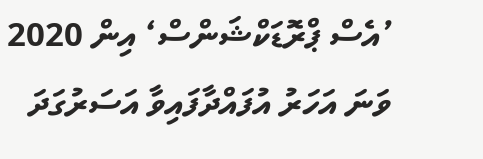’އެސް ޕްރޮޑަކްޝަންސް‘ އިން 2020 ވަނަ އަހަރު އުފައްދާފައިވާ އަސަރުގަދަ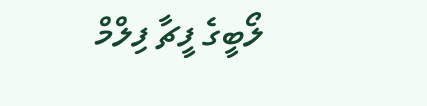ލޯބީގެ ފީޗާ ފިލްމް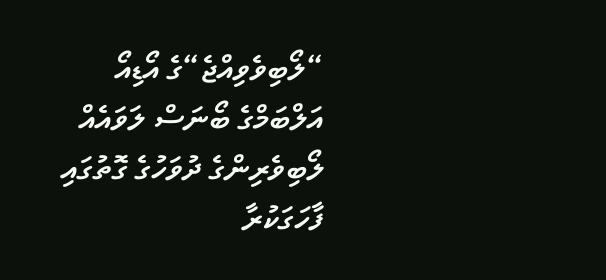“ލޯބިވެވިއްޖެ“ގެ އޯޑިއޯ އަލްބަމްގެ ބޯނަސް ލަވައެއް ލޯބިވެރިންގެ ދުވަހުގެ ގޮތުގައި ފާހަގަކުރާ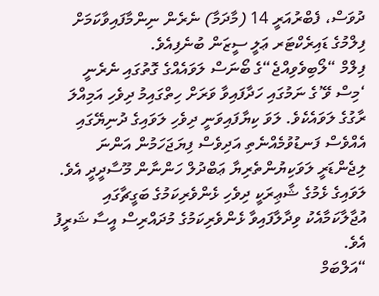ދުވަސް، ފެބްރުއަރީ 14 (މާދަމާ) ނެރެން ނިންމާފައިވާކަމަށް ފިލްމުގެ ޑައިރެކްޓަރ ޢަލީ ސީޒަން ބުނެފިއެވެ.
ފިލްމް “ލޯބިވެވިއްޖެ“ގެ ބޯނަސް ލަވައެއްގެ ގޮތުގައި ނެރެނީ ‘މިސް ވޭ’ގެ ނަމުގައި ހަދާފައިވާ ވަރަށް ހިތްގައިމު ދިވެހި އަމިއްލަ ރާގުގެ ލަވައެކެވެ. ލަވަ ކިޔާފައިވަނީ ދިވެހި ލަވައިގެ ދުނިޔޭގައި އެއްވެސް ފަނޑުވުމެއްނެތި އަދިވެސް ފިޔަޖަހަމުން އަންނަ ލިޖެންޑަރީ ލަވަކިޔުންތެރިޔާ ޢަބްދުލް ހަންނާން މޫސާދީދީ އެވެ. ލަވައިގެ ޅެމުގެ ޝާޢިރަކީ ދިވެހި ޅެންވެރިކަމުގެ ބަގީޗާގައި އުޖާލާކަމާއެކު ވިދާލާފައިވާ ޅެންވެރިކަމުގެ މުދައްރިސް އީސާ ޝަރީފު އެވެ.
“އަލްބަމް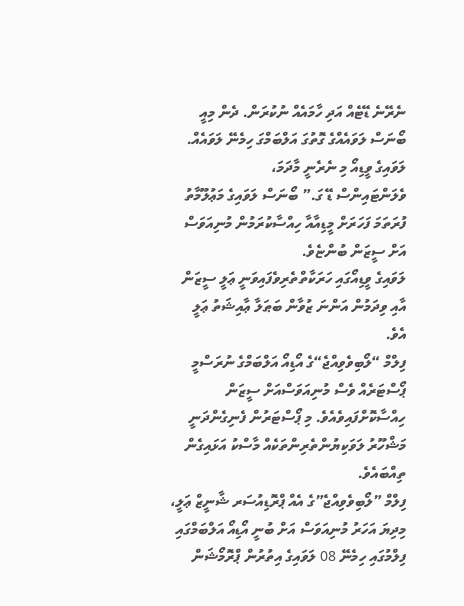ނެރޭނެ ޑޭޓެއް އަދި ހާމައެއް ނުކުރަން. ދެން މިއީ ބޯނަސް ލަވައެއްގެ ގޮތުގަ އަލްބަމްގަ ހިމެނޭ ލަވައެއް. ލަވައިގެ ވީޑިއޯ މި ނެރެނީ މާދަމަ،
ވެލަންޓައިންސް ޑޭ ގަ.” ބޯނަސް ލަވައިގެ މަޢުލޫމާތު ފުރަތަމަ ފަހަރަށް މީޑިއާއާ ހިއްސާކުރަމުން މުނިއަވަސް އަށް ސީޒަން ބުންޏެވެ.
ލަވައިގެ ވީޑިއޯގައި ހަރަކާތްތެރިވެފައިވަނީ ޢަލީ ސީޒަން އާއި ވިދަމުން އަންނަ ޒުވާން ބަޠަލާ ޢާއިޝަތު ޢަލީ އެވެ.
ފިލްމް “ލޯބިވެވިއްޖެ“ގެ އޯޑިއޯ އަލްބަމްގެ ނުރަސްމީ ޕޯސްޓަރެއް ވެސް މުނިއަވަސްއަށް ސީޒަން ހިއްސާކޮށްފައިވެއެވެ. މި ޕޯސްޓަރުން ފެނިގެންދަނީ މަޝްހޫރު ލަވަކިޔުންތެރިންތަކެއް މާސްކު އަޅައިގެން ތިއްބައެވެ.
ފިލްމް ”ލޯބިވެވިއްޖެ”ގެ އެއް ޕްރޮޑިއުސަރ ޝާނީޒް ޢަލީ، މިދިޔަ އަހަރު މުނިއަވަސް އަށް ބުނީ އޯޑިއޯ އަލްބަމްގައި ފިލްމުގައި ހިމެނޭ 08 ލަވައިގެ އިތުރުން ޕްރޮމޯޝަން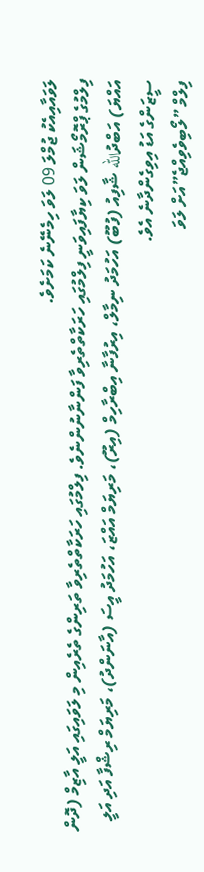ލަވައާއިއެކު ޖުމްލަ 09 ލަވަ ހިމެނޭނެ ކަމަށެވެ.
ފިލްމުގެ ޕްރޮމޯޝަން ލަވަ ކިޔާފައިވަނީ ފިލްމުގައި ހަރަކާތްތެރިވާ ފަންނާނުންނެވެ. ފިލްމުގައި ހަރަކާތްތެރިވާ ތަރިންގެ ތެރެއިން މި ލަވައިގައި އަލީ އާޒިމް (ދޮން އައްޔަ) އަބްދުالله ޝާފިއު (ފުބޫ) އަހުމަދު ނިމާލް، އިރުފާނާ އިބްރާހިމް (އިރޫ)، މަރިޔަމް އައްޒަ، އަހުމަދު އީސަ (އާނަންދު)، މަރިޔަމް ރިޝްފާ އަދި އަލީ ސީޒަންގެ އަޑު އިވިގެންދާނެ އެވެ.
ފިލްމް ”ލޯބިވެވިއްޖެ”އަށް ލަވަ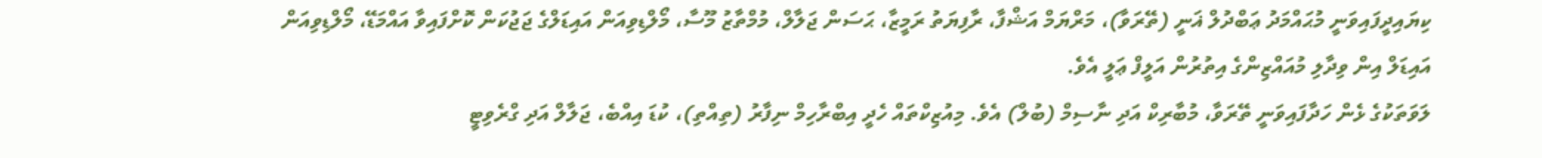ކިޔައިދީފައިވަނީ މުޙައްމަދު ޢަބްދުލް ޣަނީ (ތޭރަވާ)، މަރްޔަމް އަޝްފާ، ރާފިޔަތު ރަމީޒާ، ޙަސަން ޖަލާލް، މުމްތާޒު މޫސާ، މޯލްޑިވިއަން އައިޑަލްގެ ޖަޖުކަން ކޮށްފައިވާ އައްމަޑޭ، މޯލްޑިވިއަން އައިޑަލް އިން ވިދާލި މުއައްޒިންގެ އިތުރުން އަލީފް ޢަލީ އެވެ.
ލަވަތަކުގެ ޅެން ހަދާފައިވަނީ ތޭރަވާ، މުބާރިކް އަދި ނާސިމް (ބުލް) އެވެ. މިއުޒިކްތައް ހެދީ އިބްރާހިމް ނިފާރު (ތިއްތި)، ކުޑަ އިއްބެ، ޖަލާލް އަދި ގްރެވިޓީ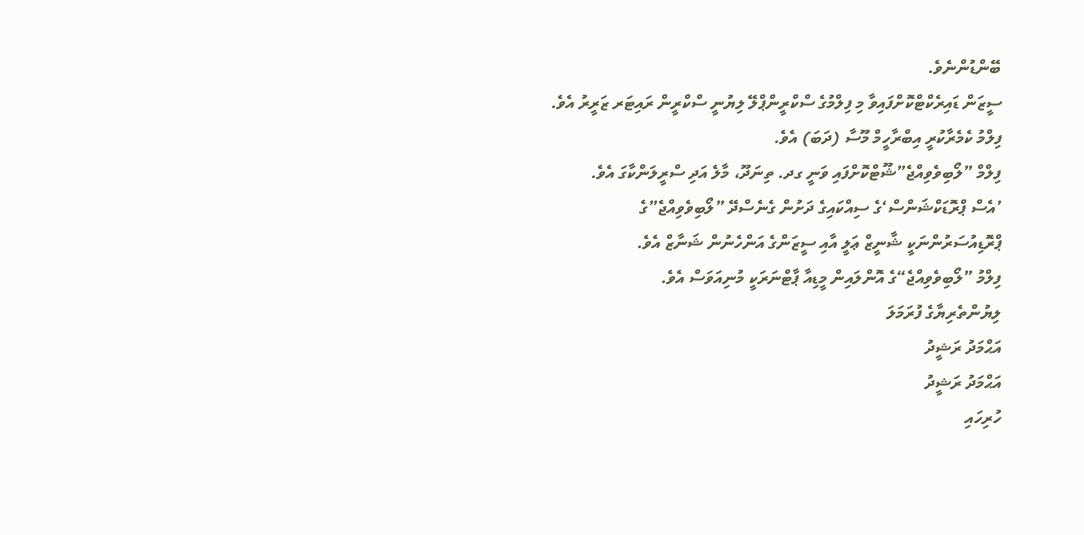ބޭންޑުންނެވެ.
ސީޒަން ޑައިރެކްޓްކޮށްފައިވާ މި ފިލްމުގެ ސްކްރީންޕްލޭ ލިޔުނީ ސްކްރީން ރައިޓަރ ޒަރީރު އެވެ. ފިލްމު ކެމެރާކުރީ އިބްރާހީމް މޫސާ (ދަބަ) އެވެ.
ފިލްމް ”ލޯބިވެވިއްޖެ”ޝޫޓްކޮށްފައި ވަނީ ގދ. ތިނަދޫ، މާލެ އަދި ސްރީލަންކާގަ އެވެ.
’އެސް ޕްރޮޑަކްޝަންސް‘ގެ ސިއްކައިގެ ދަށުން ގެނެސްދޭ ”ލޯބިވެވިއްޖެ”ގެ ޕްރޮޑިއުސަރުންނަކީ ޝާނީޒް ޢަލީ އާއި ސީޒަންގެ އަންހެނުން ޝަނާޒް އެވެ.
ފިލްމު ”ލޯބިވެވިއްޖެ“ގެ އޮންލައިން މީޑިއާ ޕާޓްނަރަކީ މުނިއަވަސް އެވެ.
ލިޔުންތެރިޔާގެ ފުރަމަލަ
އަޙްމަދު ރަޝީދު
އަޙްމަދު ރަޝީދު
ހުރިހައި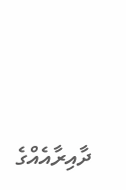ދާއިރާއެއްގެ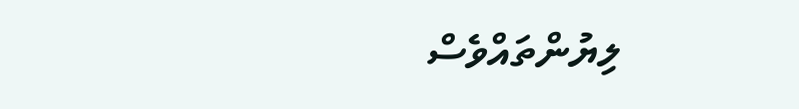ލިޔުންތައްވެސް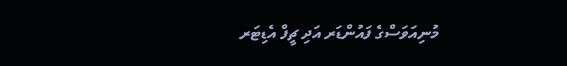މުނިއަވަސްގެ ފައުންޑަރ އަދި ޗީފް އެޑިޓަރ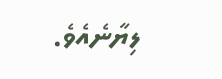ލިޔާނެއެވެ.